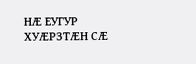НÆ ЕУГУР ХУÆРЗТÆН СÆ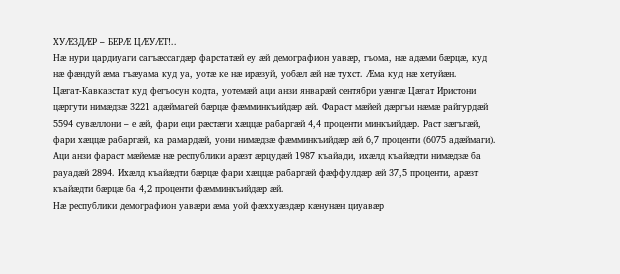ХУÆЗДÆР – БЕРÆ ЦÆУÆТ!..
Нæ нури цардиуаги сагъæссагдæр фарстатæй еу æй демографион уавæр, гъома, нæ адæми бæрцæ, куд нæ фæндуй æма гъæуама куд уа, уотæ ке нæ ирæзуй, уобæл æй нæ тухст. Æма куд нæ хетуйæн.
Цæгат-Кавказстат куд фегъосун кодта, уотемæй аци анзи январæй сентябри уæнгæ Цæгат Иристони цæргути нимæдзæ 3221 адæймагей бæрцæ фæмминкъийдæр æй. Фараст мæйей дæргъи нæмæ райгурдæй 5594 сувæллони – е æй, фари еци рæстæги хæццæ рабаргæй 4,4 проценти минкъийдæр. Раст зæгъгæй, фари хæццæ рабаргæй, ка рамардæй, уони нимæдзæ фæмминкъийдæр æй 6,7 проценти (6075 адæймаги). Аци анзи фараст мæйемæ нæ республики арæзт æрцудæй 1987 къайади, ихæлд къайæдти нимæдзæ ба рауадæй 2894. Ихæлд къайæдти бæрцæ фари хæццæ рабаргæй фæффулдæр æй 37,5 проценти, арæзт къайæдти бæрцæ ба 4,2 проценти фæмминкъийдæр æй.
Нæ республики демографион уавæри æма уой фæххуæздæр кæнунæн циуавæр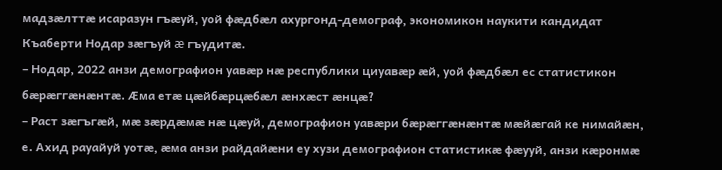мадзæлттæ исаразун гъæуй, уой фæдбæл ахургонд-демограф, экономикон наукити кандидат Къаберти Нодар зæгъуй æ гъудитæ.
– Нодар, 2022 анзи демографион уавæр нæ республики циуавæр æй, уой фæдбæл ес статистикон бæрæггæнæнтæ. Æма етæ цæйбæрцæбæл æнхæст æнцæ?
– Раст зæгъгæй, мæ зæрдæмæ нæ цæуй, демографион уавæри бæрæггæнæнтæ мæйæгай ке нимайæн, е. Ахид рауайуй уотæ, æма анзи райдайæни еу хузи демографион статистикæ фæууй, анзи кæронмæ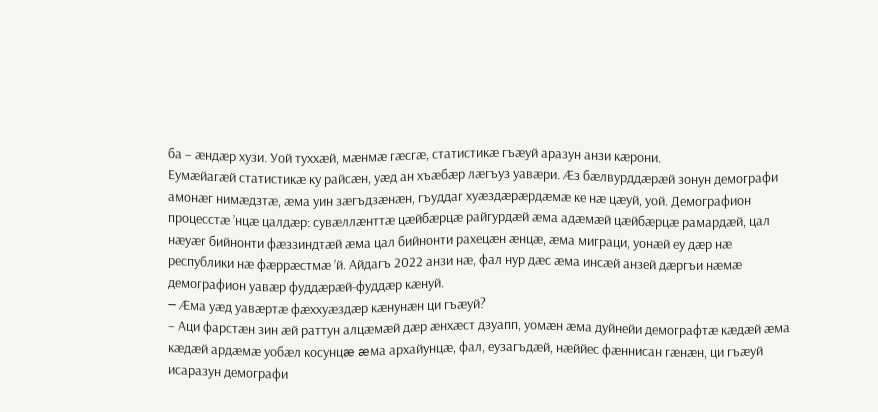ба – æндæр хузи. Уой туххæй, мæнмæ гæсгæ, статистикæ гъæуй аразун анзи кæрони.
Еумæйагæй статистикæ ку райсæн, уæд ан хъæбæр лæгъуз уавæри. Æз бæлвурддæрæй зонун демографи амонæг нимæдзтæ, æма уин зæгъдзæнæн, гъуддаг хуæздæрæрдæмæ ке нæ цæуй, уой. Демографион процесстæ ’нцæ цалдæр: сувæллæнттæ цæйбæрцæ райгурдæй æма адæмæй цæйбæрцæ рамардæй, цал нæуæг бийнонти фæззиндтæй æма цал бийнонти рахецæн æнцæ, æма миграци, уонæй еу дæр нæ республики нæ фæррæстмæ ’й. Айдагъ 2022 анзи нæ, фал нур дæс æма инсæй анзей дæргъи нæмæ демографион уавæр фуддæрæй-фуддæр кæнуй.
– Æма уæд уавæртæ фæххуæздæр кæнунæн ци гъæуй?
– Аци фарстæн зин æй раттун алцæмæй дæр æнхæст дзуапп, уомæн æма дуйнейи демографтæ кæдæй æма кæдæй ардæмæ уобæл косунцæ æма архайунцæ, фал, еузагъдæй, нæййес фæннисан гæнæн, ци гъæуй исаразун демографи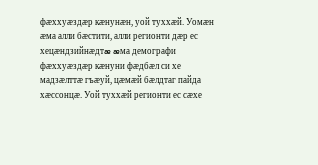фæххуæздæр кæнунæн, уой туххæй. Уомæн æма алли бæстити, алли регионти дæр ес хецæндзийнæдтæ æма демографи фæххуæздæр кæнуни фæдбæл си хе мадзæлттæ гъæуй, цæмæй бæлдтаг пайда хæссонцæ. Уой туххæй регионти ес сæхе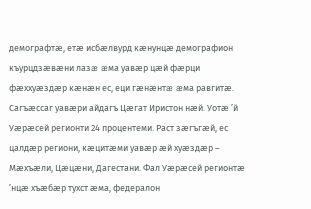демографтæ, етæ исбæлвурд кæнунцæ демографион къурцдзæвæни лазæ æма уавæр цæй фæрци фæххуæздæр кæнæн ес, еци гæнæнтæ æма равгитæ.
Сагъæссаг уавæри айдагъ Цæгат Иристон нæй. Уотæ ’й Уæрæсей регионти 24 процентеми. Раст зæгъгæй, ес цалдæр региони, кæцитæми уавæр æй хуæздæр – Мæхъæли, Цæцæни, Дагестани. Фал Уæрæсей регионтæ ’нцæ хъæбæр тухст æма, федералон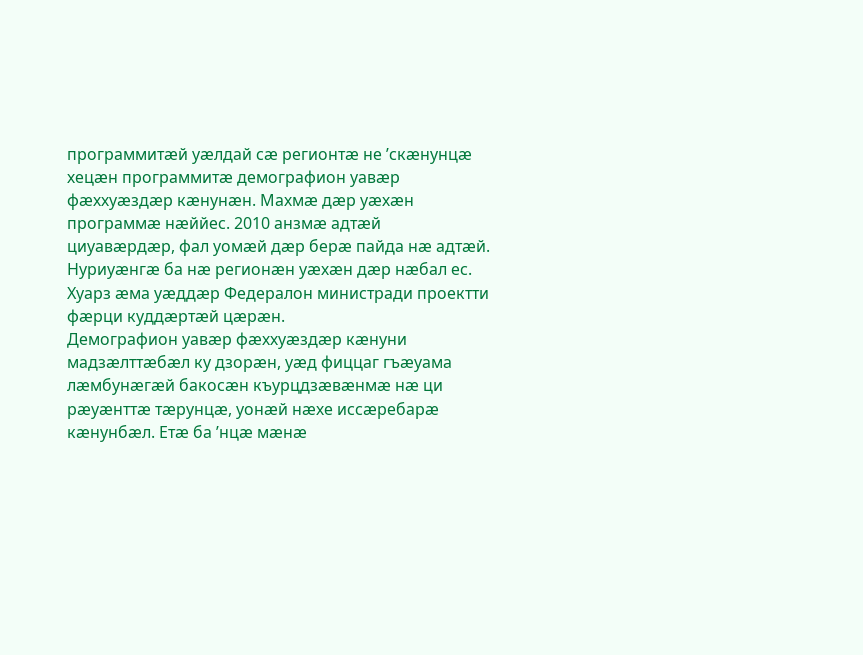программитæй уæлдай сæ регионтæ не ’скæнунцæ хецæн программитæ демографион уавæр фæххуæздæр кæнунæн. Махмæ дæр уæхæн программæ нæййес. 2010 анзмæ адтæй циуавæрдæр, фал уомæй дæр берæ пайда нæ адтæй. Нуриуæнгæ ба нæ регионæн уæхæн дæр нæбал ес. Хуарз æма уæддæр Федералон министради проектти фæрци куддæртæй цæрæн.
Демографион уавæр фæххуæздæр кæнуни мадзæлттæбæл ку дзорæн, уæд фиццаг гъæуама лæмбунæгæй бакосæн къурцдзæвæнмæ нæ ци рæуæнттæ тæрунцæ, уонæй нæхе иссæребарæ кæнунбæл. Етæ ба ’нцæ мæнæ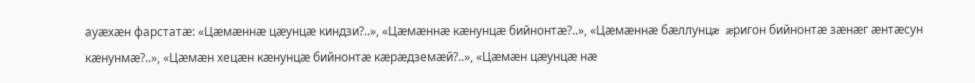ауæхæн фарстатæ: «Цæмæннæ цæунцæ киндзи?..», «Цæмæннæ кæнунцæ бийнонтæ?..», «Цæмæннæ бæллунцæ æригон бийнонтæ зæнæг æнтæсун кæнунмæ?..», «Цæмæн хецæн кæнунцæ бийнонтæ кæрæдземæй?..», «Цæмæн цæунцæ нæ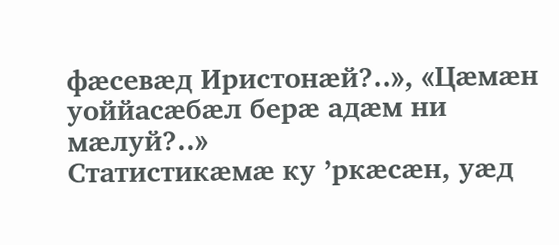фæсевæд Иристонæй?..», «Цæмæн уоййасæбæл берæ адæм ни мæлуй?..»
Статистикæмæ ку ’ркæсæн, уæд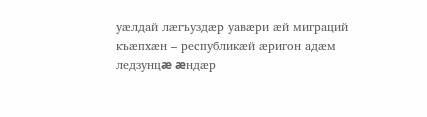уæлдай лæгъуздæр уавæри æй миграций къæпхæн – республикæй æригон адæм ледзунцæ æндæр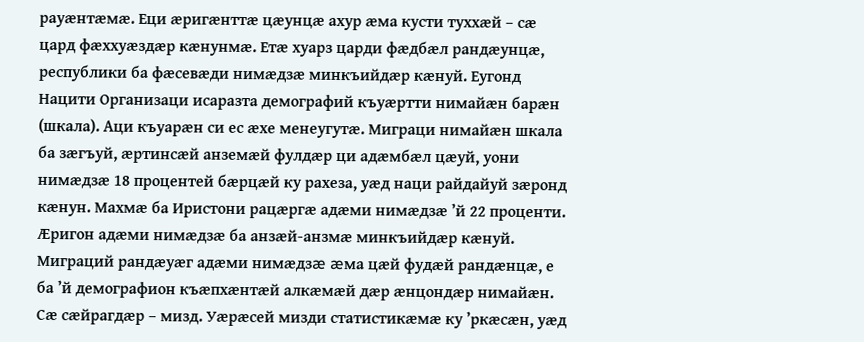рауæнтæмæ. Еци æригæнттæ цæунцæ ахур æма кусти туххæй – сæ цард фæххуæздæр кæнунмæ. Етæ хуарз царди фæдбæл рандæунцæ, республики ба фæсевæди нимæдзæ минкъийдæр кæнуй. Еугонд Нацити Организаци исаразта демографий къуæртти нимайæн барæн (шкала). Аци къуарæн си ес æхе менеугутæ. Миграци нимайæн шкала ба зæгъуй, æртинсæй анземæй фулдæр ци адæмбæл цæуй, уони нимæдзæ 18 процентей бæрцæй ку рахеза, уæд наци райдайуй зæронд кæнун. Махмæ ба Иристони рацæргæ адæми нимæдзæ ’й 22 проценти. Æригон адæми нимæдзæ ба анзæй-анзмæ минкъийдæр кæнуй.
Миграций рандæуæг адæми нимæдзæ æма цæй фудæй рандæнцæ, е ба ’й демографион къæпхæнтæй алкæмæй дæр æнцондæр нимайæн. Сæ сæйрагдæр – мизд. Уæрæсей мизди статистикæмæ ку ’ркæсæн, уæд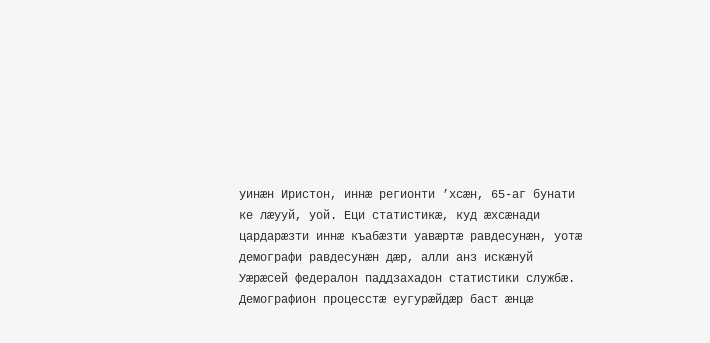уинæн Иристон, иннæ регионти ’хсæн, 65-аг бунати ке лæууй, уой. Еци статистикæ, куд æхсæнади цардарæзти иннæ къабæзти уавæртæ равдесунæн, уотæ демографи равдесунæн дæр, алли анз искæнуй Уæрæсей федералон паддзахадон статистики службæ.
Демографион процесстæ еугурæйдæр баст æнцæ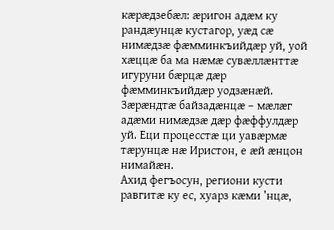кæрæдзебæл: æригон адæм ку рандæунцæ кустагор, уæд сæ нимæдзæ фæмминкъийдæр уй, уой хæццæ ба ма нæмæ сувæллæнттæ игуруни бæрцæ дæр фæмминкъийдæр уодзæнæй. Зæрæндтæ байзадæнцæ – мæлæг адæми нимæдзæ дæр фæффулдæр уй. Еци процесстæ ци уавæрмæ тæрунцæ нæ Иристон, е æй æнцон нимайæн.
Ахид фегъосун, региони кусти равгитæ ку ес, хуарз кæми ’нцæ,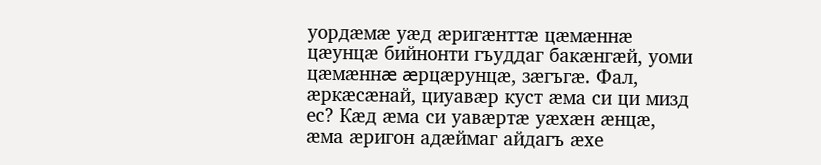уордæмæ уæд æригæнттæ цæмæннæ цæунцæ бийнонти гъуддаг бакæнгæй, уоми цæмæннæ æрцæрунцæ, зæгъгæ. Фал, æркæсæнай, циуавæр куст æма си ци мизд ес? Кæд æма си уавæртæ уæхæн æнцæ, æма æригон адæймаг айдагъ æхе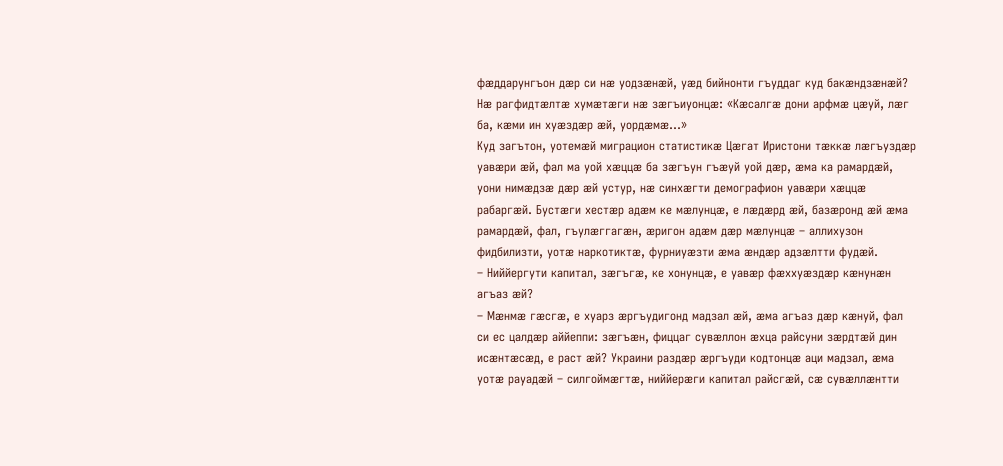фæддарунгъон дæр си нæ уодзæнæй, уæд бийнонти гъуддаг куд бакæндзæнæй? Нæ рагфидтæлтæ хумæтæги нæ зæгъиуонцæ: «Кæсалгæ дони арфмæ цæуй, лæг ба, кæми ин хуæздæр æй, уордæмæ…»
Куд загътон, уотемæй миграцион статистикæ Цæгат Иристони тæккæ лæгъуздæр уавæри æй, фал ма уой хæццæ ба зæгъун гъæуй уой дæр, æма ка рамардæй, уони нимæдзæ дæр æй устур, нæ синхæгти демографион уавæри хæццæ рабаргæй. Бустæги хестæр адæм ке мæлунцæ, е лæдæрд æй, базæронд æй æма рамардæй, фал, гъулæггагæн, æригон адæм дæр мæлунцæ – аллихузон фидбилизти, уотæ наркотиктæ, фурниуæзти æма æндæр адзæлтти фудæй.
– Ниййергути капитал, зæгъгæ, ке хонунцæ, е уавæр фæххуæздæр кæнунæн агъаз æй?
– Мæнмæ гæсгæ, е хуарз æргъудигонд мадзал æй, æма агъаз дæр кæнуй, фал си ес цалдæр аййеппи: зæгъæн, фиццаг сувæллон æхца райсуни зæрдтæй дин исæнтæсæд, е раст æй? Украини раздæр æргъуди кодтонцæ аци мадзал, æма уотæ рауадæй – силгоймæгтæ, ниййерæги капитал райсгæй, сæ сувæллæнтти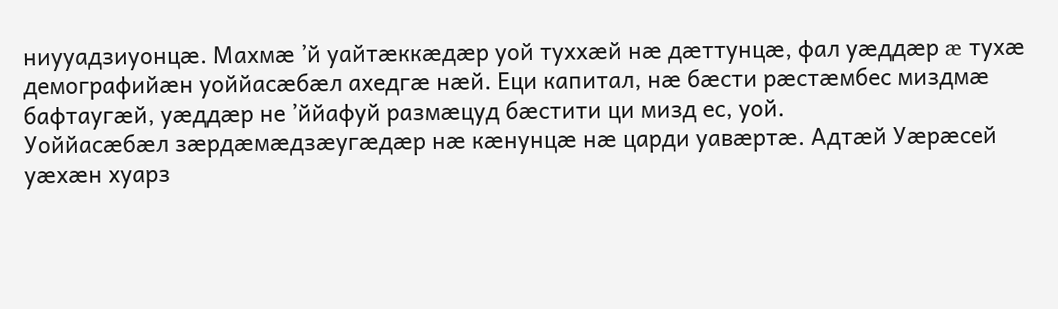ниууадзиуонцæ. Махмæ ’й уайтæккæдæр уой туххæй нæ дæттунцæ, фал уæддæр æ тухæ демографийæн уоййасæбæл ахедгæ нæй. Еци капитал, нæ бæсти рæстæмбес миздмæ бафтаугæй, уæддæр не ’ййафуй размæцуд бæстити ци мизд ес, уой.
Уоййасæбæл зæрдæмæдзæугæдæр нæ кæнунцæ нæ царди уавæртæ. Адтæй Уæрæсей уæхæн хуарз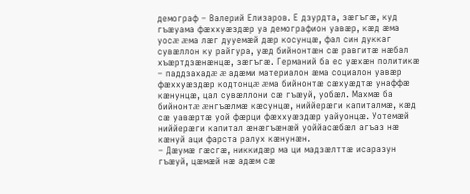демограф – Валерий Елизаров. Е дзурдта, зæгъгæ, куд гъæуама фæххуæздæр уа демографион уавæр, кæд æма уосæ æма лæг дууемæй дæр косунцæ, фал син дуккаг сувæллон ку райгура, уæд бийнонтæн сæ равгитæ нæбал хъæртдзæнæнцæ, зæгъгæ. Германий ба ес уæхæн политикæ – паддзахадæ æ адæми материалон æма социалон уавæр фæххуæздæр кодтонцæ æма бийнонтæ сæхуæдтæ унаффæ кæнунцæ, цал сувæллони сæ гъæуй, уобæл. Махмæ ба бийнонтæ æнгъæлмæ кæсунцæ, ниййерæги капиталмæ, кæд сæ уавæртæ уой фæрци фæххуæздæр уайуонцæ. Уотемæй ниййерæги капитал æнæгъæнæй уоййасæбæл агъаз нæ кæнуй аци фарста ралух кæнунæн.
– Дæумæ гæсгæ, никкидæр ма ци мадзæлттæ исаразун гъæуй, цæмæй нæ адæм сæ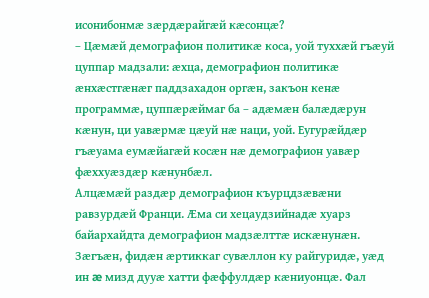исонибонмæ зæрдæрайгæй кæсонцæ?
– Цæмæй демографион политикæ коса, уой туххæй гъæуй цуппар мадзали: æхца, демографион политикæ æнхæстгæнæг паддзахадон оргæн, закъон кенæ программæ, цуппæрæймаг ба – адæмæн балæдæрун кæнун, ци уавæрмæ цæуй нæ наци, уой. Еугурæйдæр гъæуама еумæйагæй косæн нæ демографион уавæр фæххуæздæр кæнунбæл.
Алцæмæй раздæр демографион къурцдзæвæни равзурдæй Франци. Æма си хецаудзийнадæ хуарз байархайдта демографион мадзæлттæ искæнунæн. Зæгъæн, фидæн æртиккаг сувæллон ку райгуридæ, уæд ин æ мизд дууæ хатти фæффулдæр кæниуонцæ. Фал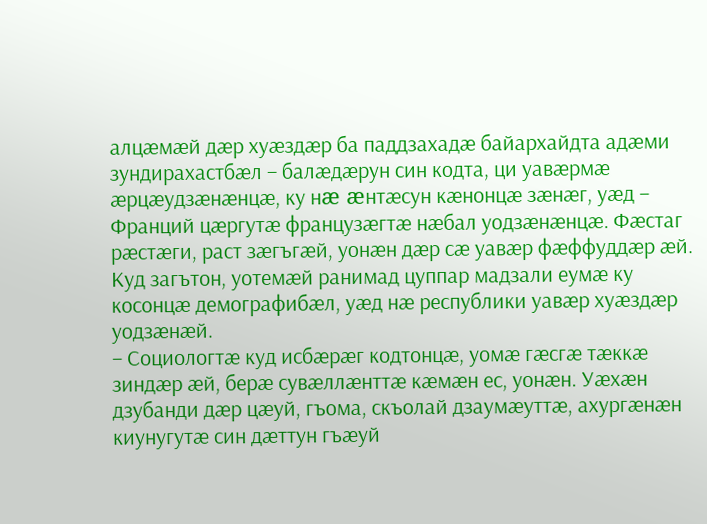алцæмæй дæр хуæздæр ба паддзахадæ байархайдта адæми зундирахастбæл – балæдæрун син кодта, ци уавæрмæ æрцæудзæнæнцæ, ку нæ æнтæсун кæнонцæ зæнæг, уæд – Франций цæргутæ французæгтæ нæбал уодзæнæнцæ. Фæстаг рæстæги, раст зæгъгæй, уонæн дæр сæ уавæр фæффуддæр æй.
Куд загътон, уотемæй ранимад цуппар мадзали еумæ ку косонцæ демографибæл, уæд нæ республики уавæр хуæздæр уодзæнæй.
– Социологтæ куд исбæрæг кодтонцæ, уомæ гæсгæ тæккæ зиндæр æй, берæ сувæллæнттæ кæмæн ес, уонæн. Уæхæн дзубанди дæр цæуй, гъома, скъолай дзаумæуттæ, ахургæнæн киунугутæ син дæттун гъæуй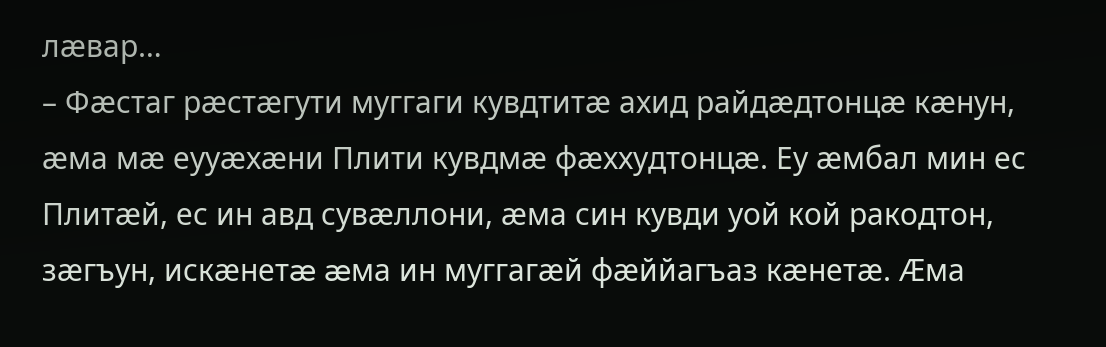лæвар…
– Фæстаг рæстæгути муггаги кувдтитæ ахид райдæдтонцæ кæнун, æма мæ еууæхæни Плити кувдмæ фæххудтонцæ. Еу æмбал мин ес Плитæй, ес ин авд сувæллони, æма син кувди уой кой ракодтон, зæгъун, искæнетæ æма ин муггагæй фæййагъаз кæнетæ. Æма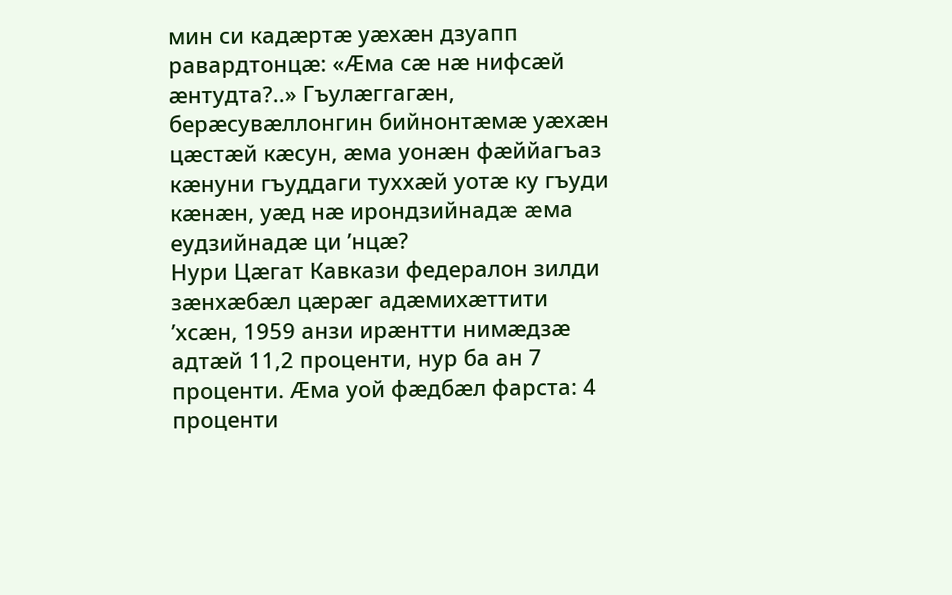мин си кадæртæ уæхæн дзуапп равардтонцæ: «Æма сæ нæ нифсæй æнтудта?..» Гъулæггагæн, берæсувæллонгин бийнонтæмæ уæхæн цæстæй кæсун, æма уонæн фæййагъаз кæнуни гъуддаги туххæй уотæ ку гъуди кæнæн, уæд нæ ирондзийнадæ æма еудзийнадæ ци ’нцæ?
Нури Цæгат Кавкази федералон зилди зæнхæбæл цæрæг адæмихæттити ’хсæн, 1959 анзи ирæнтти нимæдзæ адтæй 11,2 проценти, нур ба ан 7 проценти. Æма уой фæдбæл фарста: 4 проценти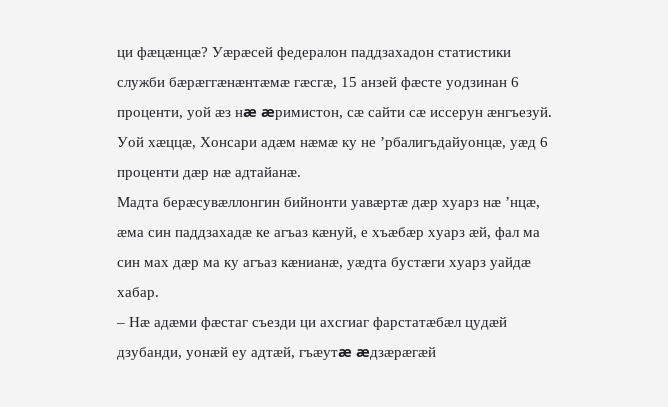ци фæцæнцæ? Уæрæсей федералон паддзахадон статистики служби бæрæггæнæнтæмæ гæсгæ, 15 анзей фæсте уодзинан 6 проценти, уой æз нæ æримистон, сæ сайти сæ иссерун æнгъезуй. Уой хæццæ, Хонсари адæм нæмæ ку не ’рбалигъдайуонцæ, уæд 6 проценти дæр нæ адтайанæ.
Мадта берæсувæллонгин бийнонти уавæртæ дæр хуарз нæ ’нцæ, æма син паддзахадæ ке агъаз кæнуй, е хъæбæр хуарз æй, фал ма син мах дæр ма ку агъаз кæнианæ, уæдта бустæги хуарз уайдæ хабар.
– Нæ адæми фæстаг съезди ци ахсгиаг фарстатæбæл цудæй дзубанди, уонæй еу адтæй, гъæутæ æдзæрæгæй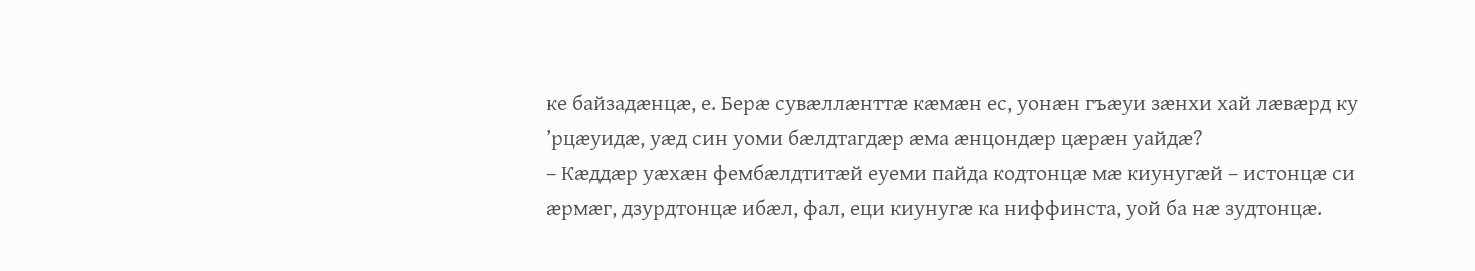ке байзадæнцæ, е. Берæ сувæллæнттæ кæмæн ес, уонæн гъæуи зæнхи хай лæвæрд ку ’рцæуидæ, уæд син уоми бæлдтагдæр æма æнцондæр цæрæн уайдæ?
– Кæддæр уæхæн фембæлдтитæй еуеми пайда кодтонцæ мæ киунугæй – истонцæ си æрмæг, дзурдтонцæ ибæл, фал, еци киунугæ ка ниффинста, уой ба нæ зудтонцæ.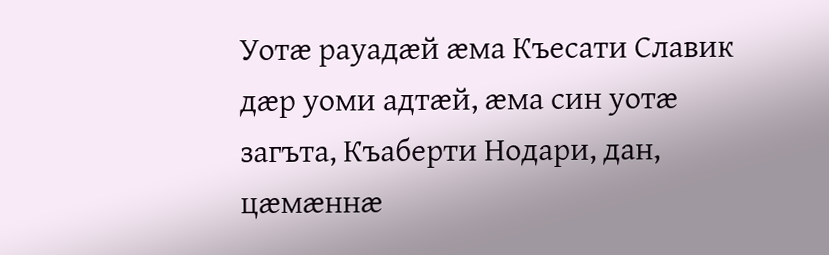Уотæ рауадæй æма Къесати Славик дæр уоми адтæй, æма син уотæ загъта, Къаберти Нодари, дан, цæмæннæ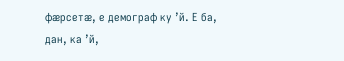фæрсетæ, е демограф ку ’й. Е ба, дан, ка ’й,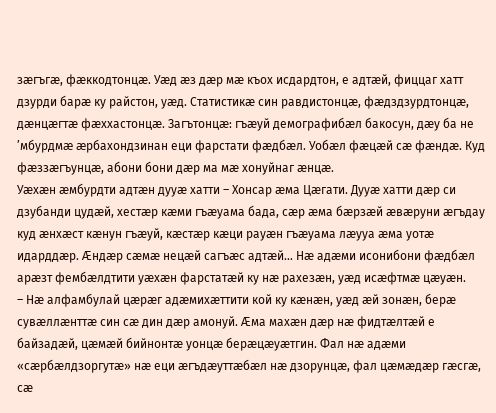зæгъгæ, фæккодтонцæ. Уæд æз дæр мæ къох исдардтон, е адтæй, фиццаг хатт дзурди барæ ку райстон, уæд. Статистикæ син равдистонцæ, фæдздзурдтонцæ, дæнцæгтæ фæххастонцæ. Загътонцæ: гъæуй демографибæл бакосун, дæу ба не ’мбурдмæ æрбахондзинан еци фарстати фæдбæл. Уобæл фæцæй сæ фæндæ. Куд фæззæгъунцæ, абони бони дæр ма мæ хонуйнаг æнцæ.
Уæхæн æмбурдти адтæн дууæ хатти – Хонсар æма Цæгати. Дууæ хатти дæр си дзубанди цудæй, хестæр кæми гъæуама бада, сæр æма бæрзæй æвæруни æгъдау куд æнхæст кæнун гъæуй, кæстæр кæци рауæн гъæуама лæууа æма уотæ идарддæр. Æндæр сæмæ нецæй сагъæс адтæй… Нæ адæми исонибони фæдбæл арæзт фембæлдтити уæхæн фарстатæй ку нæ рахезæн, уæд исæфтмæ цæуæн.
– Нæ алфамбулай цæрæг адæмихæттити кой ку кæнæн, уæд æй зонæн, берæ сувæллæнттæ син сæ дин дæр амонуй. Æма махæн дæр нæ фидтæлтæй е байзадæй, цæмæй бийнонтæ уонцæ берæцæуæтгин. Фал нæ адæми «сæрбæлдзоргутæ» нæ еци æгъдæуттæбæл нæ дзорунцæ, фал цæмæдæр гæсгæ, сæ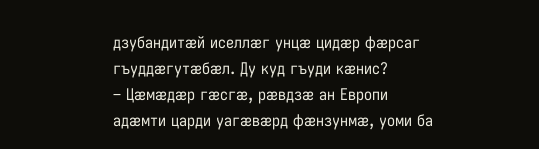дзубандитæй иселлæг унцæ цидæр фæрсаг гъуддæгутæбæл. Ду куд гъуди кæнис?
– Цæмæдæр гæсгæ, рæвдзæ ан Европи адæмти царди уагæвæрд фæнзунмæ, уоми ба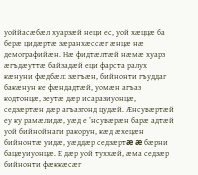уоййасæбæл хуарзæй неци ес, уой хæццæ ба берæ цидæртæ зæранхæссæг æнцæ нæ демографийæн. Нæ фидтæлтæй нæмæ хуарз æгъдæуттæ байзадæй еци фарста ралух кæнуни фæдбæл: зæгъæн, бийнонти гъуддаг бакæнун ке фæндадтæй, уомæн агъаз кодтонцæ, зеутæ дæр исаразиуонцæ, седзæртæн дæр агъазгонд цудæй. Æнсувæртæй еу ку рамæлидæ, уæд е ’нсувæрæн барæ адтæй уой бийнойнаги ракорун, кæд æхецæн бийнонтæ уидæ, уæддæр седзæртæ æ бæрни бацæуиуонцæ. Е дæр уой туххæй, æма седзæр бийнонти фæккæсæг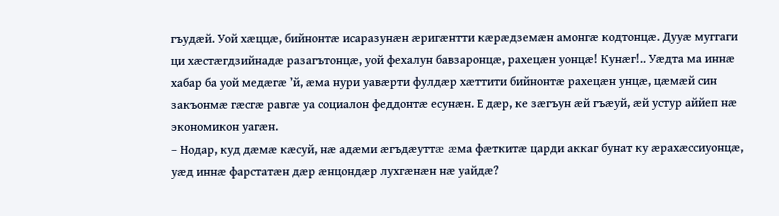гъудæй. Уой хæццæ, бийнонтæ исаразунæн æригæнтти кæрæдземæн амонгæ кодтонцæ. Дууæ муггаги ци хæстæгдзийнадæ разагътонцæ, уой фехалун бавзаронцæ, рахецæн уонцæ! Кунæг!.. Уæдта ма иннæ хабар ба уой медæгæ ’й, æма нури уавæрти фулдæр хæттити бийнонтæ рахецæн унцæ, цæмæй син закъонмæ гæсгæ равгæ уа социалон феддонтæ есунæн. Е дæр, ке зæгъун æй гъæуй, æй устур аййеп нæ экономикон уагæн.
– Нодар, куд дæмæ кæсуй, нæ адæми æгъдæуттæ æма фæткитæ царди аккаг бунат ку æрахæссиуонцæ, уæд иннæ фарстатæн дæр æнцондæр лухгæнæн нæ уайдæ?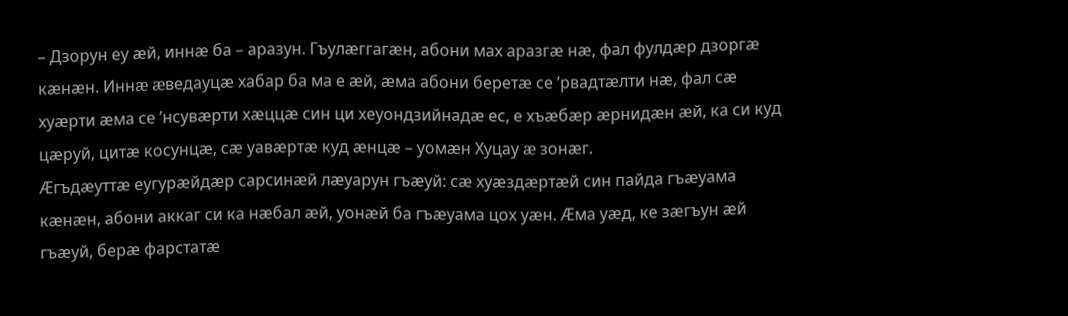– Дзорун еу æй, иннæ ба – аразун. Гъулæггагæн, абони мах аразгæ нæ, фал фулдæр дзоргæ кæнæн. Иннæ æведауцæ хабар ба ма е æй, æма абони беретæ се ’рвадтæлти нæ, фал сæ хуæрти æма се ’нсувæрти хæццæ син ци хеуондзийнадæ ес, е хъæбæр æрнидæн æй, ка си куд цæруй, цитæ косунцæ, сæ уавæртæ куд æнцæ – уомæн Хуцау æ зонæг.
Æгъдæуттæ еугурæйдæр сарсинæй лæуарун гъæуй: сæ хуæздæртæй син пайда гъæуама кæнæн, абони аккаг си ка нæбал æй, уонæй ба гъæуама цох уæн. Æма уæд, ке зæгъун æй гъæуй, берæ фарстатæ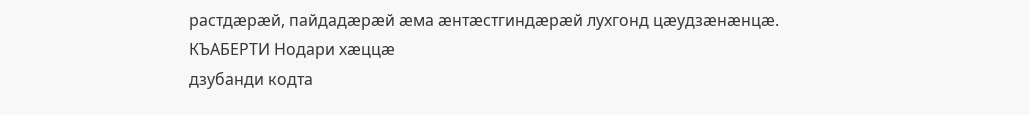растдæрæй, пайдадæрæй æма æнтæстгиндæрæй лухгонд цæудзæнæнцæ.
КЪАБЕРТИ Нодари хæццæ
дзубанди кодта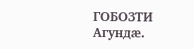ГОБОЗТИ Агундæ.